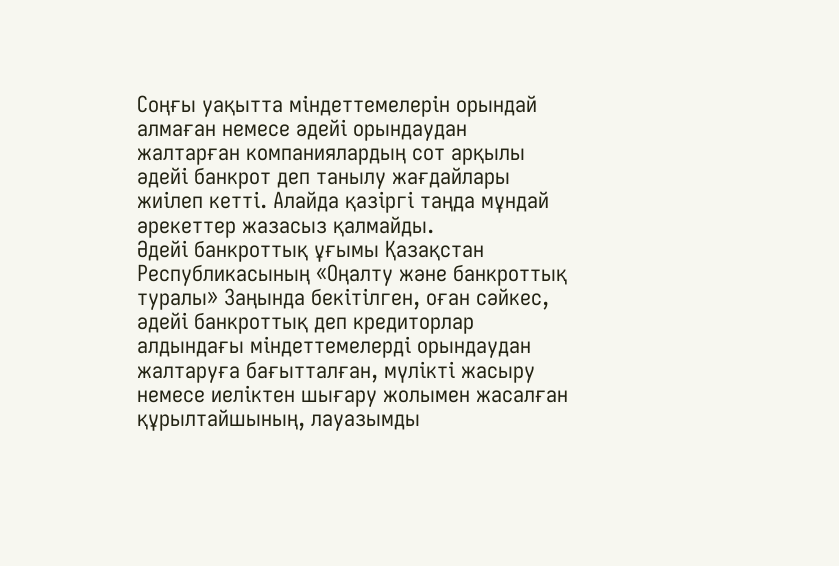Соңғы уақытта міндеттемелерін орындай алмаған немесе әдейі орындаудан жалтарған компаниялардың сот арқылы әдейі банкрот деп танылу жағдайлары жиілеп кетті. Алайда қазіргі таңда мұндай әрекеттер жазасыз қалмайды.
Әдейі банкроттық ұғымы Қазақстан Республикасының «Оңалту және банкроттық туралы» Заңында бекітілген, оған сәйкес, әдейі банкроттық деп кредиторлар алдындағы міндеттемелерді орындаудан жалтаруға бағытталған, мүлікті жасыру немесе иеліктен шығару жолымен жасалған құрылтайшының, лауазымды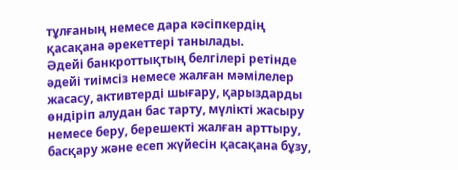тұлғаның немесе дара кәсіпкердің қасақана әрекеттері танылады.
Әдейі банкроттықтың белгілері ретінде әдейі тиімсіз немесе жалған мәмілелер жасасу, активтерді шығару, қарыздарды өндіріп алудан бас тарту, мүлікті жасыру немесе беру, берешекті жалған арттыру, басқару және есеп жүйесін қасақана бұзу,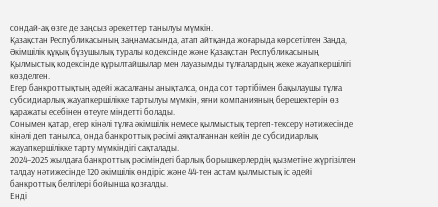сондай-ақ өзге де заңсыз әрекеттер танылуы мүмкін.
Қазақстан Республикасының заңнамасында, атап айтқанда жоғарыда көрсетілген Заңда, Әкімшілік құқық бұзушылық туралы кодексінде және Қазақстан Республикасының Қылмыстық кодексінде құрылтайшылар мен лауазымды тұлғалардың жеке жауапкершілігі көзделген.
Егер банкроттықтың әдейі жасалғаны анықталса, онда сот тәртібімен бақылаушы тұлға субсидиарлық жауапкершілікке тартылуы мүмкін, яғни компанияның берешектерін өз қаражаты есебінен өтеуге міндетті болады.
Сонымен қатар, егер кінәлі тұлға әкімшілік немесе қылмыстық тергеп-тексеру нәтижесінде кінәлі деп танылса, онда банкроттық рәсімі аяқталғаннан кейін де субсидиарлық жауапкершілікке тарту мүмкіндігі сақталады.
2024–2025 жылдаға банкроттық рәсіміндегі барлық борышкерлердің қызметіне жүргізілген талдау нәтижесінде 120 әкімшілік өндіріс және 44-тен астам қылмыстық іс әдейі банкроттық белгілері бойынша қозғалды.
Енді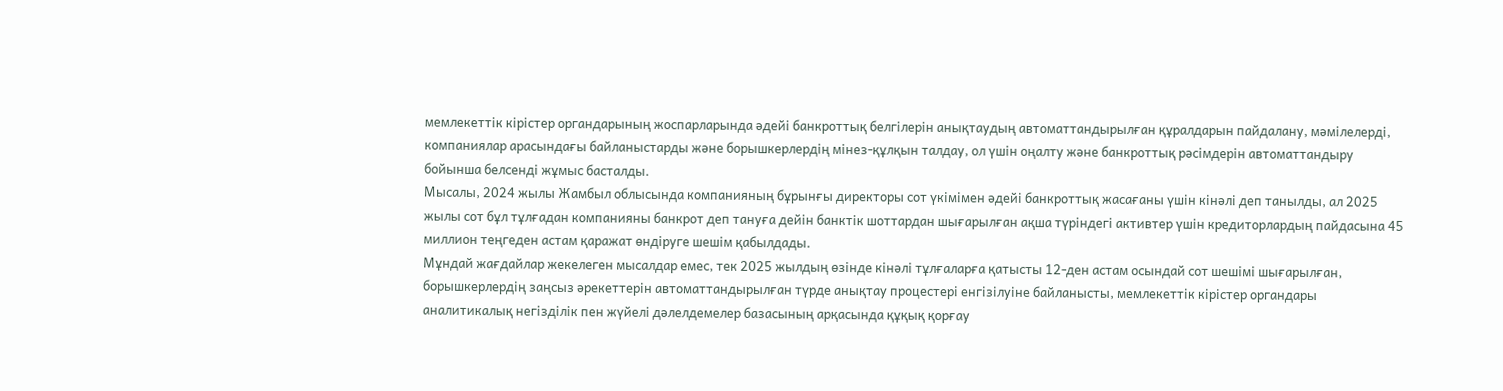мемлекеттік кірістер органдарының жоспарларында әдейі банкроттық белгілерін анықтаудың автоматтандырылған құралдарын пайдалану, мәмілелерді, компаниялар арасындағы байланыстарды және борышкерлердің мінез-құлқын талдау, ол үшін оңалту және банкроттық рәсімдерін автоматтандыру бойынша белсенді жұмыс басталды.
Мысалы, 2024 жылы Жамбыл облысында компанияның бұрынғы директоры сот үкімімен әдейі банкроттық жасағаны үшін кінәлі деп танылды, ал 2025 жылы сот бұл тұлғадан компанияны банкрот деп тануға дейін банктік шоттардан шығарылған ақша түріндегі активтер үшін кредиторлардың пайдасына 45 миллион теңгеден астам қаражат өндіруге шешім қабылдады.
Мұндай жағдайлар жекелеген мысалдар емес, тек 2025 жылдың өзінде кінәлі тұлғаларға қатысты 12-ден астам осындай сот шешімі шығарылған, борышкерлердің заңсыз әрекеттерін автоматтандырылған түрде анықтау процестері енгізілуіне байланысты, мемлекеттік кірістер органдары аналитикалық негізділік пен жүйелі дәлелдемелер базасының арқасында құқық қорғау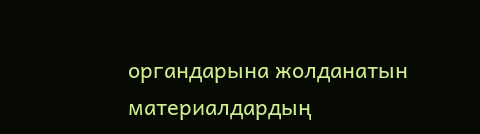органдарына жолданатын материалдардың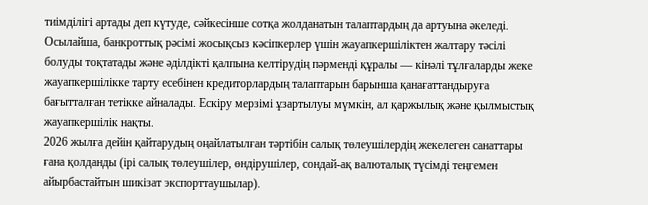тиімділігі артады деп күтуде, сәйкесінше сотқа жолданатын талаптардың да артуына әкеледі.
Осылайша, банкроттық рәсімі жосықсыз кәсіпкерлер үшін жауапкершіліктен жалтару тәсілі болуды тоқтатады және әділдікті қалпына келтірудің пәрменді құралы — кінәлі тұлғаларды жеке жауапкершілікке тарту есебінен кредиторлардың талаптарын барынша қанағаттандыруға бағытталған тетікке айналады. Ескіру мерзімі ұзартылуы мүмкін, ал қаржылық және қылмыстық жауапкершілік нақты.
2026 жылға дейін қайтарудың оңайлатылған тәртібін салық төлеушілердің жекелеген санаттары ғана қолданды (ірі салық төлеушілер, өндірушілер, сондай-ақ валюталық түсімді теңгемен айырбастайтын шикізат экспорттаушылар).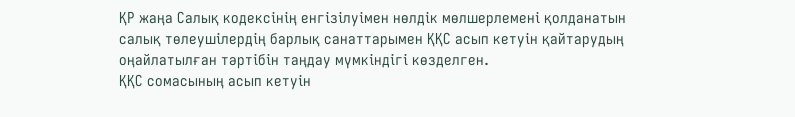ҚР жаңа Салық кодексінің енгізілуімен нөлдік мөлшерлемені қолданатын салық төлеушілердің барлық санаттарымен ҚҚС асып кетуін қайтарудың оңайлатылған тәртібін таңдау мүмкіндігі көзделген.
ҚҚС сомасының асып кетуін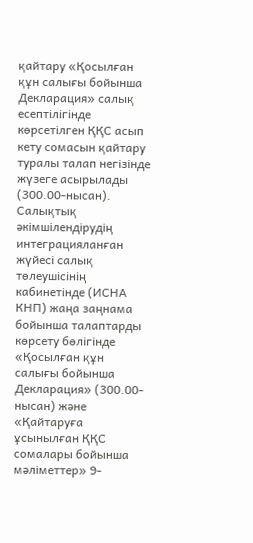қайтару «Қосылған құн салығы бойынша Декларация» салық есептілігінде көрсетілген ҚҚС асып кету сомасын қайтару туралы талап негізінде жүзеге асырылады (300.00-нысан).
Салықтық әкімшілендірудің интеграцияланған жүйесі салық төлеушісінің кабинетінде (ИСНА КНП) жаңа заңнама бойынша талаптарды көрсету бөлігінде «Қосылған құн салығы бойынша Декларация» (300.00-нысан) және «Қайтаруға ұсынылған ҚҚС сомалары бойынша мәліметтер» 9-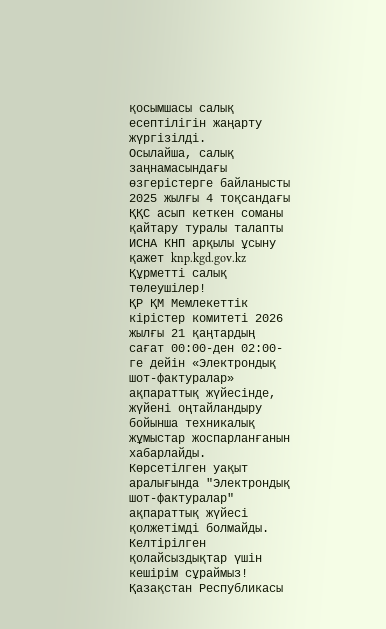қосымшасы салық есептілігін жаңарту жүргізілді.
Осылайша, салық заңнамасындағы өзгерістерге байланысты 2025 жылғы 4 тоқсандағы ҚҚС асып кеткен соманы қайтару туралы талапты ИСНА КНП арқылы ұсыну қажет knp.kgd.gov.kz
Құрметті салық төлеушілер!
ҚР ҚМ Мемлекеттік кірістер комитеті 2026 жылғы 21 қаңтардың сағат 00:00-ден 02:00-ге дейін «Электрондық шот-фактуралар» ақпараттық жүйесінде, жүйені оңтайландыру бойынша техникалық жұмыстар жоспарланғанын хабарлайды.
Көрсетілген уақыт аралығында "Электрондық шот-фактуралар" ақпараттық жүйесі қолжетімді болмайды.
Келтірілген қолайсыздықтар үшін кешірім сұраймыз!
Қазақстан Республикасы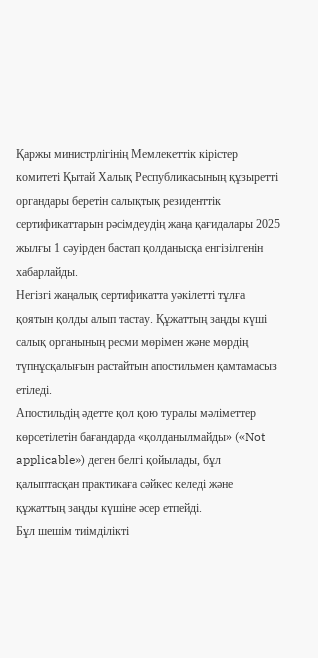Қаржы министрлігінің Мемлекеттік кірістер комитеті Қытай Халық Республикасының құзыретті органдары беретін салықтық резиденттік сертификаттарын рәсімдеудің жаңа қағидалары 2025 жылғы 1 сәуірден бастап қолданысқа енгізілгенін хабарлайды.
Негізгі жаңалық сертификатта уәкілетті тұлға қоятын қолды алып тастау. Құжаттың заңды күші салық органының ресми мөрімен және мөрдің түпнұсқалығын растайтын апостильмен қамтамасыз етіледі.
Апостильдің әдетте қол қою туралы мәліметтер көрсетілетін бағандарда «қолданылмайды» («Not applicable») деген белгі қойылады, бұл қалыптасқан практикаға сәйкес келеді және құжаттың заңды күшіне әсер етпейді.
Бұл шешім тиімділікті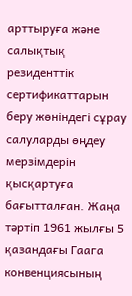арттыруға және салықтық резиденттік сертификаттарын беру жөніндегі сұрау салуларды өңдеу мерзімдерін қысқартуға бағытталған. Жаңа тәртіп 1961 жылғы 5 қазандағы Гаага конвенциясының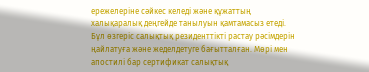ережелеріне сәйкес келеді және құжаттың халықаралық деңгейде танылуын қамтамасыз етеді.
Бұл өзгеріс салықтық резиденттікті растау рәсімдерін ңайлатуға және жеделдетуге бағытталған. Мөрі мен апостилі бар сертификат салықтық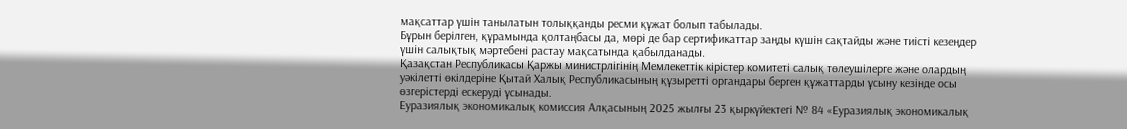мақсаттар үшін танылатын толыққанды ресми құжат болып табылады.
Бұрын берілген, құрамында қолтаңбасы да, мөрі де бар сертификаттар заңды күшін сақтайды және тиісті кезеңдер үшін салықтық мәртебені растау мақсатында қабылданады.
Қазақстан Республикасы Қаржы министрлігінің Мемлекеттік кірістер комитеті салық төлеушілерге және олардың уәкілетті өкілдеріне Қытай Халық Республикасының құзыретті органдары берген құжаттарды ұсыну кезінде осы өзгерістерді ескеруді ұсынады.
Еуразиялық экономикалық комиссия Алқасының 2025 жылғы 23 қыркүйектегі № 84 «Еуразиялық экономикалық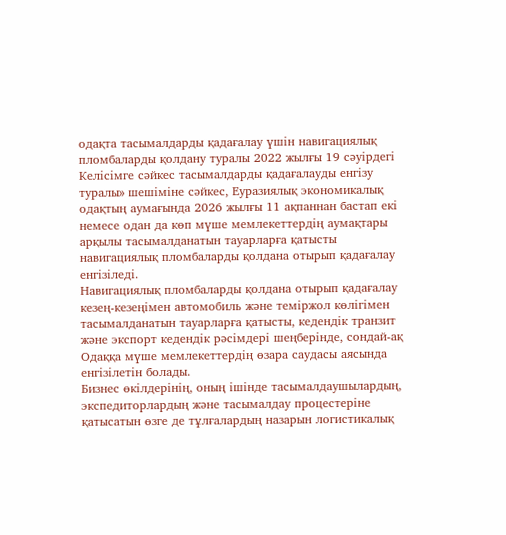одақта тасымалдарды қадағалау үшін навигациялық пломбаларды қолдану туралы 2022 жылғы 19 сәуірдегі Келісімге сәйкес тасымалдарды қадағалауды енгізу туралы» шешіміне сәйкес, Еуразиялық экономикалық одақтың аумағында 2026 жылғы 11 ақпаннан бастап екі немесе одан да көп мүше мемлекеттердің аумақтары арқылы тасымалданатын тауарларға қатысты навигациялық пломбаларды қолдана отырып қадағалау енгізіледі.
Навигациялық пломбаларды қолдана отырып қадағалау кезең-кезеңімен автомобиль және теміржол көлігімен тасымалданатын тауарларға қатысты, кедендік транзит және экспорт кедендік рәсімдері шеңберінде, сондай-ақ Одаққа мүше мемлекеттердің өзара саудасы аясында енгізілетін болады.
Бизнес өкілдерінің, оның ішінде тасымалдаушылардың, экспедиторлардың және тасымалдау процестеріне қатысатын өзге де тұлғалардың назарын логистикалық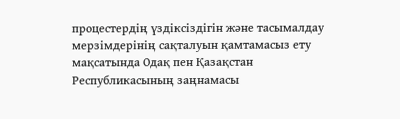процестердің үздіксіздігін және тасымалдау мерзімдерінің сақталуын қамтамасыз ету мақсатында Одақ пен Қазақстан Республикасының заңнамасы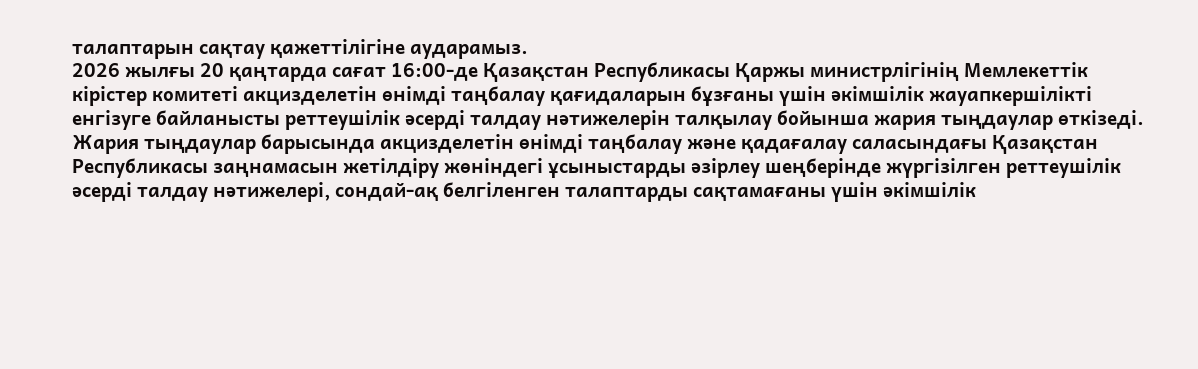талаптарын сақтау қажеттілігіне аударамыз.
2026 жылғы 20 қаңтарда сағат 16:00-де Қазақстан Республикасы Қаржы министрлігінің Мемлекеттік кірістер комитеті акцизделетін өнімді таңбалау қағидаларын бұзғаны үшін әкімшілік жауапкершілікті енгізуге байланысты реттеушілік әсерді талдау нәтижелерін талқылау бойынша жария тыңдаулар өткізеді.
Жария тыңдаулар барысында акцизделетін өнімді таңбалау және қадағалау саласындағы Қазақстан Республикасы заңнамасын жетілдіру жөніндегі ұсыныстарды әзірлеу шеңберінде жүргізілген реттеушілік әсерді талдау нәтижелері, сондай-ақ белгіленген талаптарды сақтамағаны үшін әкімшілік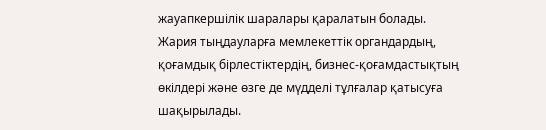жауапкершілік шаралары қаралатын болады.
Жария тыңдауларға мемлекеттік органдардың, қоғамдық бірлестіктердің, бизнес-қоғамдастықтың өкілдері және өзге де мүдделі тұлғалар қатысуға шақырылады.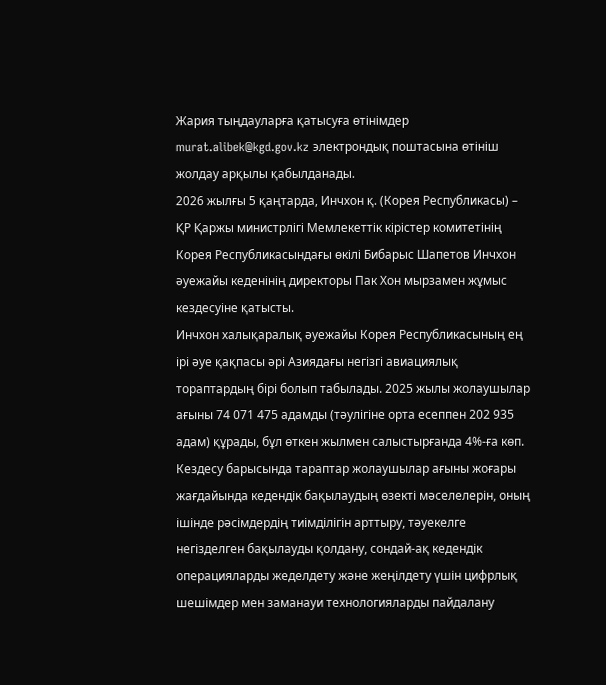Жария тыңдауларға қатысуға өтінімдер murat.alibek@kgd.gov.kz электрондық поштасына өтініш жолдау арқылы қабылданады.
2026 жылғы 5 қаңтарда, Инчхон қ. (Корея Республикасы) – ҚР Қаржы министрлігі Мемлекеттік кірістер комитетінің Корея Республикасындағы өкілі Бибарыс Шапетов Инчхон әуежайы кеденінің директоры Пак Хон мырзамен жұмыс кездесуіне қатысты.
Инчхон халықаралық әуежайы Корея Республикасының ең ірі әуе қақпасы әрі Азиядағы негізгі авиациялық тораптардың бірі болып табылады. 2025 жылы жолаушылар ағыны 74 071 475 адамды (тәулігіне орта есеппен 202 935 адам) құрады, бұл өткен жылмен салыстырғанда 4%-ға көп.
Кездесу барысында тараптар жолаушылар ағыны жоғары жағдайында кедендік бақылаудың өзекті мәселелерін, оның ішінде рәсімдердің тиімділігін арттыру, тәуекелге негізделген бақылауды қолдану, сондай-ақ кедендік операцияларды жеделдету және жеңілдету үшін цифрлық шешімдер мен заманауи технологияларды пайдалану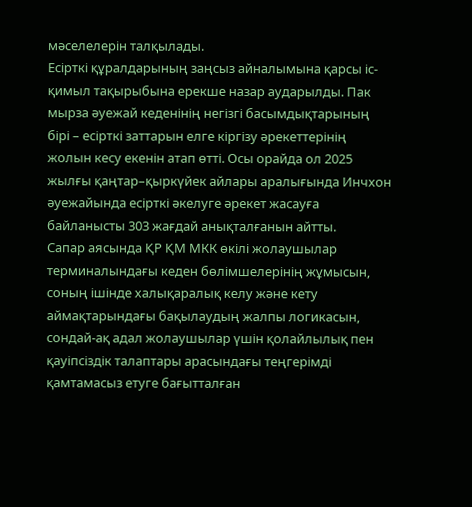мәселелерін талқылады.
Есірткі құралдарының заңсыз айналымына қарсы іс-қимыл тақырыбына ерекше назар аударылды. Пак мырза әуежай кеденінің негізгі басымдықтарының бірі – есірткі заттарын елге кіргізу әрекеттерінің жолын кесу екенін атап өтті. Осы орайда ол 2025 жылғы қаңтар–қыркүйек айлары аралығында Инчхон әуежайында есірткі әкелуге әрекет жасауға байланысты 303 жағдай анықталғанын айтты.
Сапар аясында ҚР ҚМ МКК өкілі жолаушылар терминалындағы кеден бөлімшелерінің жұмысын, соның ішінде халықаралық келу және кету аймақтарындағы бақылаудың жалпы логикасын, сондай-ақ адал жолаушылар үшін қолайлылық пен қауіпсіздік талаптары арасындағы теңгерімді қамтамасыз етуге бағытталған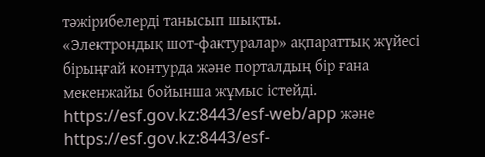тәжірибелерді танысып шықты.
«Электрондық шот-фактуралар» ақпараттық жүйесі бірыңғай контурда және порталдың бір ғана мекенжайы бойынша жұмыс істейді. https://esf.gov.kz:8443/esf-web/app және https://esf.gov.kz:8443/esf-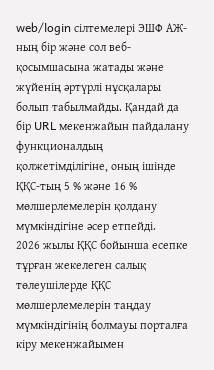web/login сілтемелері ЭШФ АЖ-ның бір және сол веб-қосымшасына жатады және жүйенің әртүрлі нұсқалары болып табылмайды. Қандай да бір URL мекенжайын пайдалану функционалдың қолжетімділігіне, оның ішінде ҚҚС-тың 5 % және 16 % мөлшерлемелерін қолдану мүмкіндігіне әсер етпейді.
2026 жылы ҚҚС бойынша есепке тұрған жекелеген салық төлеушілерде ҚҚС мөлшерлемелерін таңдау мүмкіндігінің болмауы порталға кіру мекенжайымен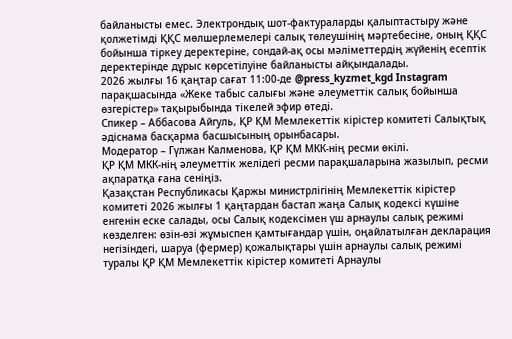байланысты емес. Электрондық шот-фактураларды қалыптастыру және қолжетімді ҚҚС мөлшерлемелері салық төлеушінің мәртебесіне, оның ҚҚС бойынша тіркеу деректеріне, сондай-ақ осы мәліметтердің жүйенің есептік деректерінде дұрыс көрсетілуіне байланысты айқындалады.
2026 жылғы 16 қаңтар сағат 11:00-де @press_kyzmet_kgd Instagram парақшасында «Жеке табыс салығы және әлеуметтік салық бойынша өзгерістер» тақырыбында тікелей эфир өтеді.
Спикер – Аббасова Айгуль, ҚР ҚМ Мемлекеттік кірістер комитеті Салықтық әдіснама басқарма басшысының орынбасары.
Модератор – Гүлжан Калменова, ҚР ҚМ МКК-нің ресми өкілі.
ҚР ҚМ МКК-нің әлеуметтік желідегі ресми парақшаларына жазылып, ресми ақпаратқа ғана сеніңіз.
Қазақстан Республикасы Қаржы министрлігінің Мемлекеттік кірістер комитеті 2026 жылғы 1 қаңтардан бастап жаңа Салық кодексі күшіне енгенін еске салады, осы Салық кодексімен үш арнаулы салық режимі көзделген: өзін-өзі жұмыспен қамтығандар үшін, оңайлатылған декларация негізіндегі, шаруа (фермер) қожалықтары үшін арнаулы салық режимі туралы ҚР ҚМ Мемлекеттік кірістер комитеті Арнаулы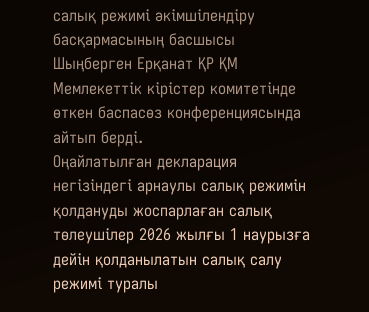салық режимі әкімшілендіру басқармасының басшысы Шыңберген Ерқанат ҚР ҚМ Мемлекеттік кірістер комитетінде өткен баспасөз конференциясында айтып берді.
Оңайлатылған декларация негізіндегі арнаулы салық режимін қолдануды жоспарлаған салық төлеушілер 2026 жылғы 1 наурызға дейін қолданылатын салық салу режимі туралы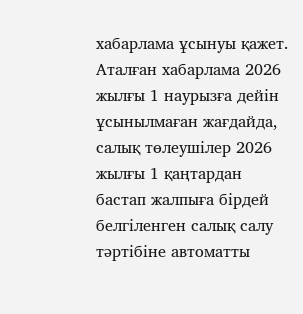хабарлама ұсынуы қажет.
Аталған хабарлама 2026 жылғы 1 наурызға дейін ұсынылмаған жағдайда, салық төлеушілер 2026 жылғы 1 қаңтардан бастап жалпыға бірдей белгіленген салық салу тәртібіне автоматты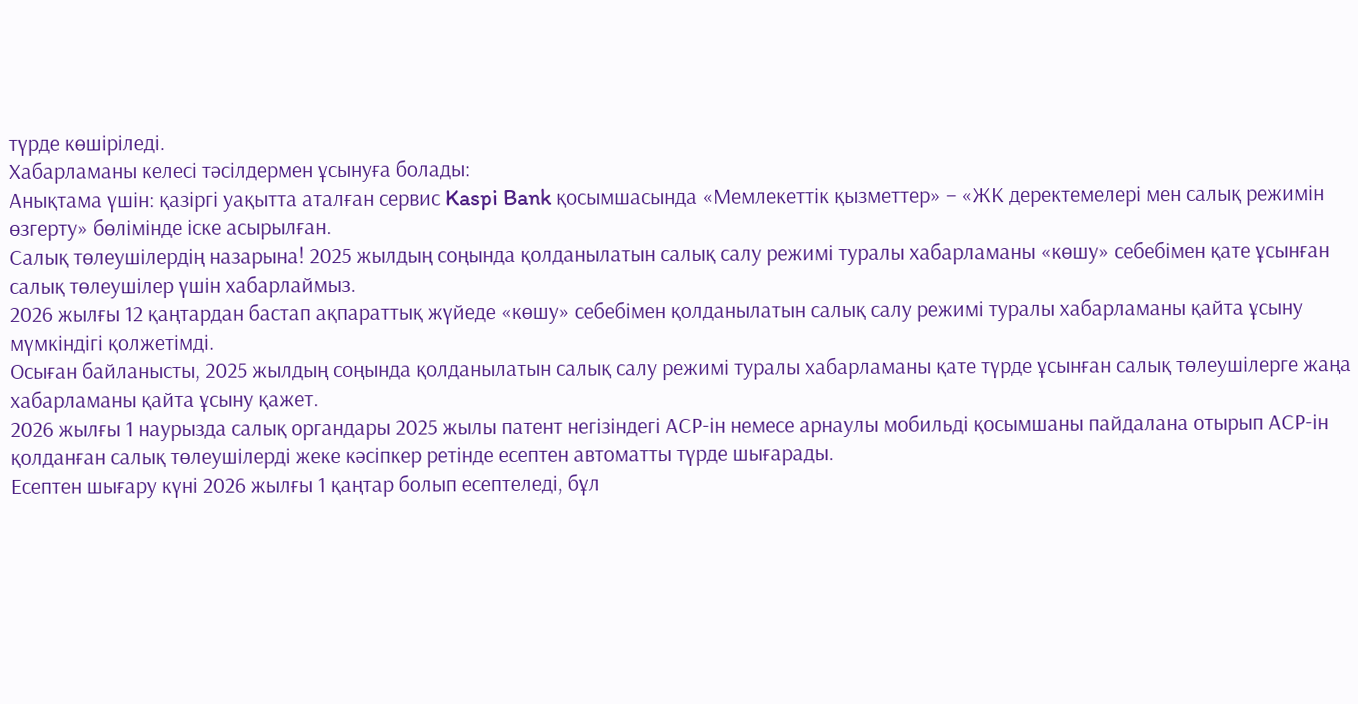түрде көшіріледі.
Хабарламаны келесі тәсілдермен ұсынуға болады:
Анықтама үшін: қазіргі уақытта аталған сервис Kaspi Bank қосымшасында «Мемлекеттік қызметтер» – «ЖК деректемелері мен салық режимін өзгерту» бөлімінде іске асырылған.
Салық төлеушілердің назарына! 2025 жылдың соңында қолданылатын салық салу режимі туралы хабарламаны «көшу» себебімен қате ұсынған салық төлеушілер үшін хабарлаймыз.
2026 жылғы 12 қаңтардан бастап ақпараттық жүйеде «көшу» себебімен қолданылатын салық салу режимі туралы хабарламаны қайта ұсыну мүмкіндігі қолжетімді.
Осыған байланысты, 2025 жылдың соңында қолданылатын салық салу режимі туралы хабарламаны қате түрде ұсынған салық төлеушілерге жаңа хабарламаны қайта ұсыну қажет.
2026 жылғы 1 наурызда салық органдары 2025 жылы патент негізіндегі АСР-ін немесе арнаулы мобильді қосымшаны пайдалана отырып АСР-ін қолданған салық төлеушілерді жеке кәсіпкер ретінде есептен автоматты түрде шығарады.
Есептен шығару күні 2026 жылғы 1 қаңтар болып есептеледі, бұл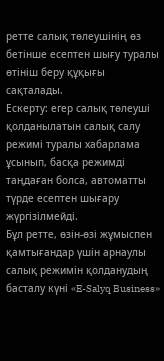ретте салық төлеушінің өз бетінше есептен шығу туралы өтініш беру құқығы сақталады.
Ескерту: егер салық төлеуші қолданылатын салық салу режимі туралы хабарлама ұсынып, басқа режимді таңдаған болса, автоматты түрде есептен шығару жүргізілмейді.
Бұл ретте, өзін-өзі жұмыспен қамтығандар үшін арнаулы салық режимін қолданудың басталу күні «E-Salyq Business»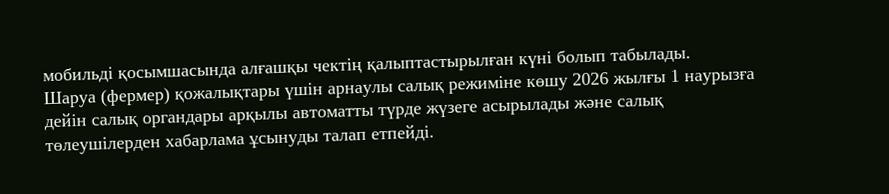мобильді қосымшасында алғашқы чектің қалыптастырылған күні болып табылады.
Шаруа (фермер) қожалықтары үшін арнаулы салық режиміне көшу 2026 жылғы 1 наурызға дейін салық органдары арқылы автоматты түрде жүзеге асырылады және салық төлеушілерден хабарлама ұсынуды талап етпейді.